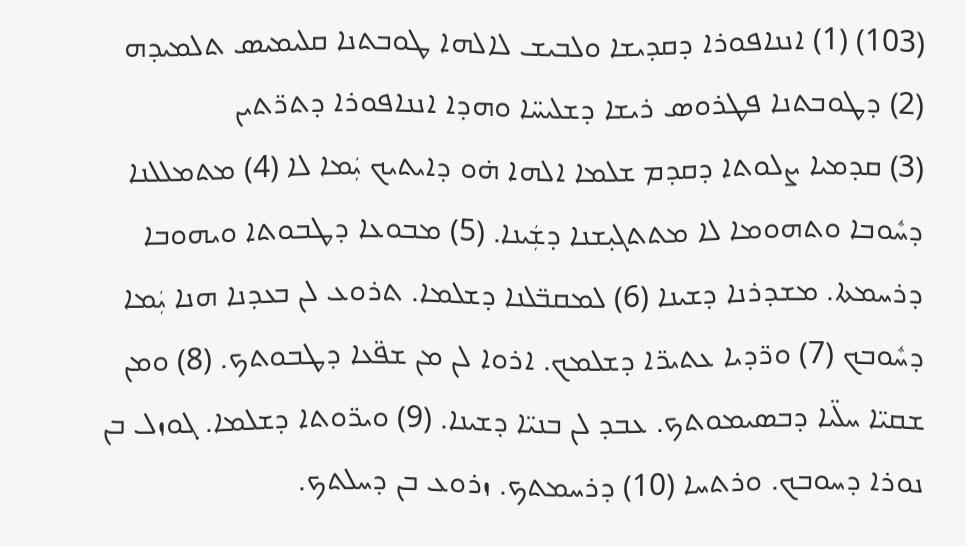(103) (1) ܐܢܢܐܦܘܪܐ ܕܩܕܝܫܐ ܘܠܒܝܫ ܠܐܠܗܐ ܛܘܒܬܢܐ ܩܠܝܡܝܣ ܬܠܡܝܕܗ (2) ܕܛܘܒܬܢܐ ܦܛܪܘܣ ܪܝܫܐ ܕܫܠܝܚ̈ܐ ܘܗܕܐ ܐܢܢܐܦܘܪܐ ܕܬܪ̈ܬܝܢ
(3) ܩܕܡܝܐ ܨܠܘܬܐ ܕܩܕܡ ܫܠܡܐ ܐܠܗܐ ܗ̇ܘ ܕܐܝܬܝܟ ܝܲܡܐ ܠܐ (4) ܡܬܡܠܠܢܐ ܕܚܽܘܒܐ ܘܬܗܘܡܐ ܠܐ ܡܬܬܓܝ̣ܫܢܐ ܕܫܲܝܢܐ. (5) ܡܒܘܥܐ ܕܛܒܘܬܐ ܘܝܗܘܒܐ ܕܪܚܡܬܐ. ܡܫܕܪܢܐ ܕܫܝܢܐ (6) ܠܡܩܒ̈ܠܢܐ ܕܫܠܡܐ. ܬܪܘܥ ܠܢ ܒܥܕܢܐ ܗܢܐ ܝܲܡܐ ܕܚܽܘܒܟ (7) ܘܪ̈ܕܝܐ ܥܬܝܪ̈ܐ ܕܫܠܡܟ. ܐܪܘܐ ܠܢ ܡܢ ܫܦ̈ܥܐ ܕܛܒܘܬܟ. (8) ܘܡܢ ܫܩܝ̈ܐ ܚܠ̈ܝܐ ܕܒܣܝܡܘܬܟ. ܥܒܕ ܠܢ ܒܢܝ̈ܐ ܕܫܝܢܐ. (9) ܘܝܪ̈ܘܬܐ ܕܫܠܡܐ. ܓܘܙܠ ܒܢ ܢܘܪܐ ܕܚܘܒܟ. ܘܪܬܚܐ (10) ܕܪܚܡܬܟ. ܙܪܘܥ ܒܢ ܕܚܠܬܟ.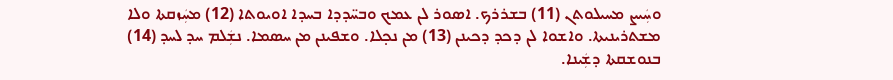ܘܚܲܝܨ ܡܚܝܠܘܬܢ (11) ܒܫܪܪܟ. ܐܣܘܪ ܠܢ ܥܡܟ ܘܒܚ̈ܕܕܐ ܒܚܕܐ ܐܘܝܘܬܐ (12) ܡܚܲܙܩܬܐ ܘܠܐ ܡܫܬܪܝܢܝܬܐ. ܘܐܫܘܐ ܠܢ ܕܟܕ ܕܟܝܢܢ (13) ܡܢ ܢܟ̣ܠܐ. ܘܫܦܝܢܢ ܡܢ ܚܣܡܐ. ܢܫܲܠܡ ܚܕ ܠܚܕ (14) ܒܢܘܫܩܬܐ ܕܫܲܝܢܐ.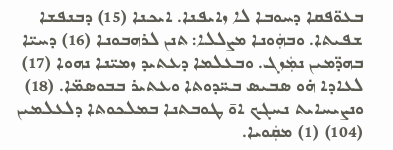ܒܥܘ̈ܦܩܐ ܕܚܘܒܐ ܠܐ ܙܐܝܦܢܐ. ܐܝܟܢܐ (15) ܕܒܢܦܫܐ ܫܦܝܬܐ. ܘܒܗܲܘܢܐ ܡܨܠܠܐ: ܬܢܢ ܠܪܗܒܘܢܐ (16) ܕܚܝ̈ܐ ܒܗܕ̈ܡܝܢ ܢܡܲܙܓ. ܘܒܥܠܡܐ ܕܥܬܝܕ ܙܡܝ̈ܢܐ ܢܗܘܐ (17) ܠܥܐܕܐ ܗ̇ܘ ܣܒܝܣ ܒܚ̈ܕܘܬܐ ܘܥܬܝܪ ܒܒܘܣܡ̈ܐ. (18) ܘܢܨܝܚܐܝܬ ܢܚܓܟ ܐܘ̄ ܛܘܒܬܢܐ ܒܡܠܟܘܬܐ ܕܠܥܠܡܝܢ
(104) (1) ܡܩܲܘܝܐ.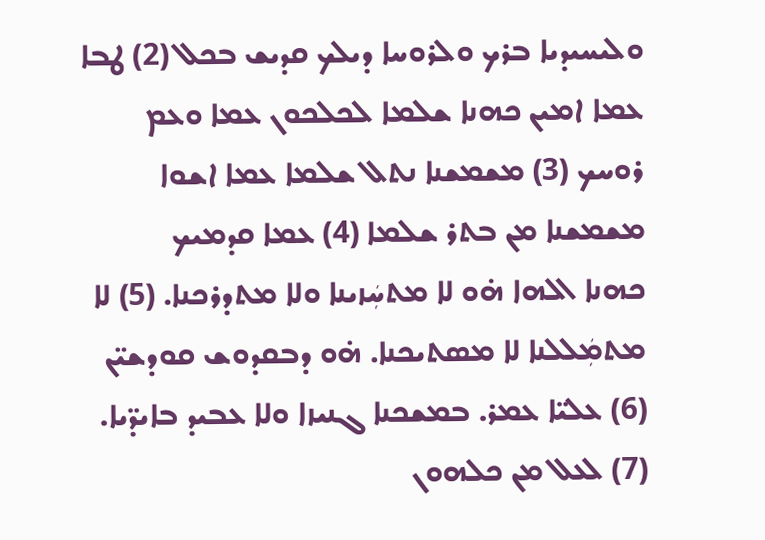ܘܠܝܚܝܕܝܐ ܒܪܟ ܘܠܪܘܚܐ ܕܝܠܟ ܩܕܝܫ ܒܟܠ (2) ܛܒܐ ܥܡܐ ܐܡܝܢ ܟܗܢܐ ܫܠܡܐ ܠܟܠܟܘܢ ܥܡܐ ܘܥܡ ܪܘܚܟ (3) ܡܫܡܫܢܐ ܢܬܠ ܫܠܡܐ ܥܡܐ ܐܫܘܐ ܡܫܡܫܢܐ ܡܢ ܒܬܪ ܫܠܡܐ (4) ܥܡܐ ܩܕܡܝܟ
ܟܗܢܐ ܐܠܗܐ ܗ̇ܘ ܠܐ ܡܬܚܲܙܝܢܐ ܘܠܐ ܡܬܕܪܟܢܐ. (5) ܠܐ ܡܬܡܲܠܠܢܐ ܠܐ ܡܣܬܝܟܢܐ. ܗ̇ܘ ܕܒܩܕܘܫ ܩܘܕܫܝ̈ܢ (6) ܥܠܝ̈ܐ ܥܡܪ. ܒܡܫܟܢܐ ܓܢܝܙܐ ܘܠܐ ܥܒܝܕ ܒܐܝܕ̈ܝܐ. (7) ܠܥܠ ܡܢ ܟܠܗܘܢ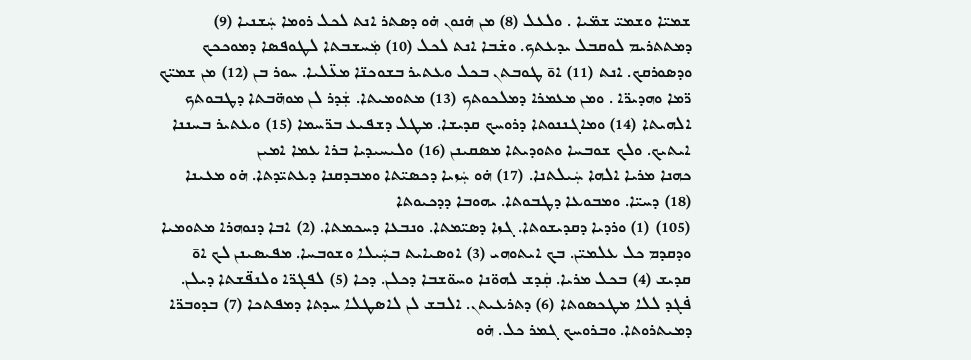ܫܡܝ̈ܐ ܘܫܡܝ̈ ܫܡ̈ܝܐ . ܘܠܥܠ (8) ܡܢ ܗ̇ܢܘܢ ܗ̇ܘ ܕܣܬܪ ܐܢܬ ܠܟܠ ܪܘܡܐ ܚܲܫܢܝܐ (9) ܕܡܬܬܪܝܡ ܠܘܩܒܠ ܝܕܥܬܟ. ܘܫ̇ܒܐ ܐܢܬ ܠܟܠ (10) ܡܲܚܫܒܬܐ ܠܛܘܦܣܐ ܕܡܘܟܟܟ ܘܕܣܘܪܩܟ. ܐܢܬ (11) ܐܘ̄ ܛܘܒܬܢ ܒܟܠ ܘܥܬܝܪ ܒܫܘܟܢ̈ܐ ܡܥ̈ܠܝܐ. ܚܘܪ ܒܢ (12) ܡܢ ܫܡܝ̈ܟ ܪ̈ܡܐ ܘܗܕܝܪ̈ܐ . ܘܡܢ ܡܥܡܪܐ ܕܡܠܟܘܬܟ (13) ܡܬܘܡܝܬܐ. ܫܲܕܪ ܠܢ ܡܘܗ̈ܒܬܐ ܕܛܒܘܬܟ ܐܠܗܝܬܐ (14) ܘܡܐܓܢܢܘܬܐ ܕܪܘܚܟ ܩܕܝܫܐ. ܡܛܠ ܕܫܦܝܥ ܒܪ̈ܚܡܐ (15) ܘܥܬܝܪ ܒܚܢܢܐ ܐܝܬܝܟ. ܘܠܟ ܫܘܒܚܐ ܘܬܘܕܝܬܐ ܡܣܩܝܢܢ (16) ܘܠܝܚܝܕܝܐ ܒܪܐ ܥܡܐ ܐܡܝܢ
ܟܗܢܐ ܡܪܝܐ ܐܠܗܐ ܚܲܝܠܬܢܐ. (17) ܗ̇ܘ ܚܲܙܝܐ ܕܟܣܝ̈ܬܐ ܘܡܒܕܩܢܐ ܕܥܬܝ̈ܕܬܐ. ܗ̇ܘ ܡܥܝܢܐ (18) ܕܚܝ̈ܐ. ܘܡܒܘܥܐ ܕܛܒܘܬܐ. ܝܗܘܒܐ ܕܕܟܝܘܬܐ
(105) (1) ܘܪܕܝܐ ܕܩܕܝܫܘܬܐ. ܓܙܐ ܕܣܝ̈ܡܬܐ. ܘܢܒܥܐ ܕܚܟܡܬܐ. (2) ܐܒܐ ܕܢܘܗܪܐ ܡܬܘܡܝܐ ܘܕܩܕܡ ܟܠ ܥܠܡܝ̈ܢ. ܒܟ ܐܝܬܘܗܝ (3) ܐܘܣܝܐܝܬ ܒܚܲܝܠܐ ܘܫܘܒܚܐ. ܡܦܝܣܝܢܢ ܠܟ ܐܘ̄ ܩܕܝܫ (4) ܒܟܠ ܡܪܝܐ. ܩܲܕܫ ܠܗܘ̈ܢܐ ܘܚܘ̈ܫܒܐ ܕܟܠܢ. ܕܟܐ (5) ܠܦܓܪ̈ܐ ܘܠܢܦ̈ܫܬܐ ܕܝܠܢ. ܦ̇ܓܕ ܠܠܐ ܡܛܟܣܘܬܐ (6) ܕܬܪܥܝܬܢ. ܐܠܒܫ ܠܢ ܠܐܣܛܠܐ ܚܕܬܐ ܕܡܦܬܟܐ (7) ܒܕܘܒܪ̈ܐ ܕܡܝܬܪܘܬܐ. ܘܒܪܘܚܟ ܓܡܪ ܟܠ. ܗ̇ܘ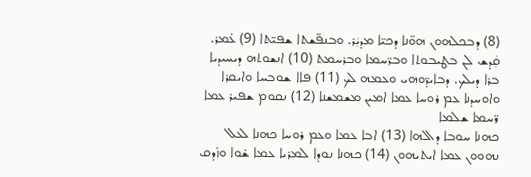(8) ܕܒܟܠܗܘܢ ܗܘ̈ܢܐ ܕܟܝ̈ܐ ܡܕܝܲܪ. ܘܒܢܦ̈ܫܬܐ ܫܦܝ̈ܬܐ (9) ܥ̇ܡܪ. ܩܲܕܫ ܠܢ ܒܛܝܒܘܬܐ ܘܒܪ̈ܚܡܐ ܘܒܪܚܡܬ (10) ܐܢܫܘܬܗ ܕܝܚܝܕܝܐ ܒܪܐ ܕܝܠܟ. ܕܒܐܝܕ̈ܘܗܝ ܘܥܡܗ ܠܟ (11) ܦܐܐ ܫܘܒܚܐ ܘܐܝܩܪܐ ܘܐܘܚܕܢܐ ܥܡ ܪܘܚܐ ܥܡܐ ܐܡܝܢ ܡܫܡܫܢܐ (12) ܢܩܘܡ ܫܦܝܪ ܥܡܐ ܪ̈ܚܡܐ ܫܠܡܐ
ܟܗܢܐ ܚܘܒܐ ܕܐܠܗܐ (13) ܐܒܐ ܥܡܐ ܘܥܡ ܪܘܚܐ ܟܗܢܐ ܠܥܠ ܢܗܘܘܢ ܥܡܐ ܐܝܬܝܗܘܢ (14) ܟܗܢܐ ܢܘܕܐ ܠܡܪܝܐ ܥܡܐ ܫ̇ܘܐ ܘܙ̇ܕܩ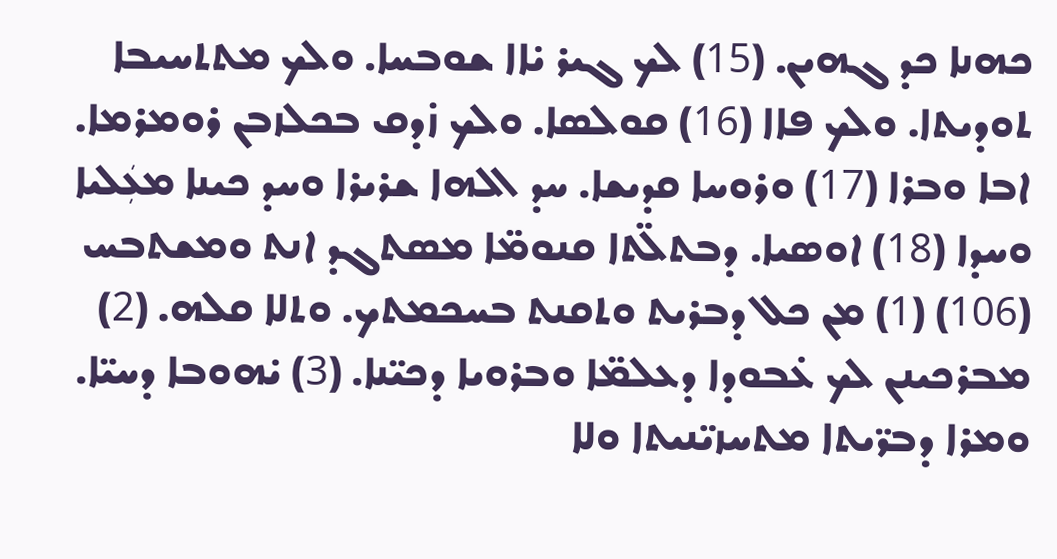ܟܗܢܐ ܟܕ ܓܗܝܢ. (15) ܠܟ ܓܝܪ ܝ̇ܐܐ ܫܘܒܚܐ. ܘܠܟ ܡܬܬܚܝܒܐ ܬܘܕܝܬܐ. ܘܠܟ ܦܐܐ (16) ܩܘܠܣܐ. ܘܠܟ ܙ̇ܕܩ ܒܟܠܙܒܢ ܪܘܡܪܡܐ. ܐܒܐ ܘܒܪܐ (17) ܘܪܘܚܐ ܩܕܝܫܐ. ܚܕ ܐܠܗܐ ܫܪܝܪܐ ܘܚܕ ܟܝܢܐ ܡܥܲܠܝܐ ܘܚܕܐ (18) ܐܘܣܝܐ. ܕܒܬܠ̈ܬܐ ܩܢܘܡ̈ܐ ܡܣܬܓܕ ܐܢܬ ܘܡܫܬܒܚ
(106) (1) ܡܢ ܟܠ ܕܒܪܝܬ ܘܬܩܢܬ ܒܚܟܡܬܟ. ܘܬܠܐ ܩܠܗ. (2) ܡܒܪܟܝܢܢ ܠܟ ܥ̇ܒܘܕܐ ܕܥܠܡ̈ܐ ܘܒܪܘܝܐ ܕܟܝ̈ܢܐ. (3) ܝ̇ܗܘܒܐ ܕܚܝ̈ܐ. ܘܡܪܐ ܕܒܪ̈ܝܬܐ ܡܬܚܙܝ̈ܢܝܬܐ ܘܠܐ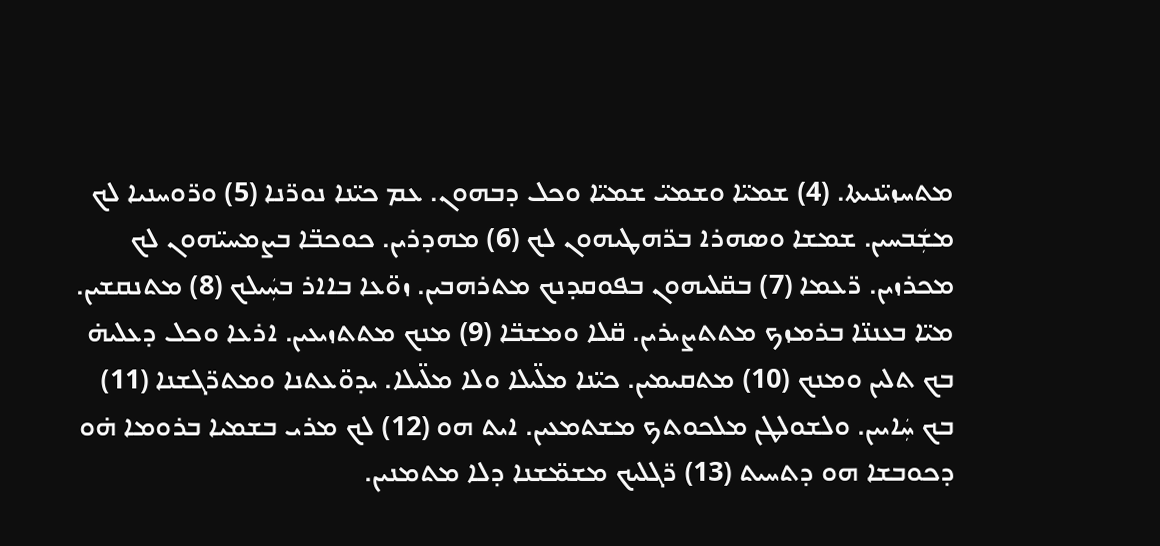ܡܬܚܙܝ̈ܢܝܬܐ. (4) ܫܡܝ̈ܐ ܘܫܡܝ̈ ܫܡܝ̈ܐ ܘܟܠ ܕܒܗܘܢ. ܥܡ ܟܝ̈ܢܐ ܢܘܪ̈ܢܐ (5) ܘܪ̈ܘܚܢܝܐ ܠܟ ܡܫܲܒܚܝܢ. ܫܡܫܐ ܘܣܗܪܐ ܒܪ̈ܗܛܝܗܘܢ ܠܟ (6) ܡܗܕܪܝܢ. ܟܘܟܒ̈ܐ ܒܨܡܚܝ̈ܗܘܢ ܠܟ ܡܟܪܙܝܢ. ܪ̈ܥܡܐ (7) ܒܩ̈ܠܝܗܘܢ ܒܦܘܩܕܢܟ ܡܬܪܗܒܝܢ. ܙܘ̈ܥܐ ܒܐܐܪ ܒܚܲܝܠܟ (8) ܡܬܢܩܫܝܢ. ܡܝ̈ܐ ܒܥܢܢ̈ܐ ܒܪܡܙܟ ܡܬܬܨܝܪܝܢ. ܩ̈ܠܐ ܘܡܫܒ̈ܐ (9) ܡܢܟ ܡܬܬܙܝܥܝܢ. ܐܪܥܐ ܘܟܠ ܕܥܠܝܗ̇ ܒܟ ܬܠܝܢ ܘܡܢܟ (10) ܡܬܩܝܡܝܢ. ܟܝ̈ܢܐ ܡܠ̈ܝܠܐ ܘܠܐ ܡܠ̈ܝܠܐ. ܝܕܘ̈ܥܬܢܐ ܘܡܬܪ̈ܓܫܢܐ (11) ܒܟ ܚܲܐܝܝܢ. ܘܠܫܘܠܛܢ ܡܠܟܘܬܟ ܡܫܬܡܥܝܢ. ܐܝܬ ܗܘ (12) ܠܟ ܡܪܝ ܒܫܡܝܐ ܒܪܘܡܐ ܗ̇ܘ ܕܟܘܒܫܐ ܗܘ ܕܬܚܝܬ (13) ܪ̈ܓܠܝܟ ܡܫܡ̈ܫܢܐ ܕܠܐ ܡܬܡܢܝܢ.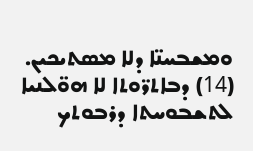ܘܡܫܒܚܢ̈ܐ ܕܠܐ ܡܣܬܝܟܝܢ. (14) ܕܒܐܬܪ̈ܘܬܐ ܠܐ ܗܘ̈ܠܢܝܐ ܠܬܫܒܘܚܬܐ ܕܪܒܘܬܟ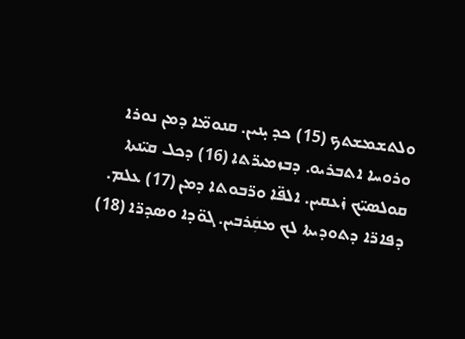ܘܠܬܫܡܫܬܟ (15) ܟܕ ܝ̣ܢܝܢ. ܩܢܘܡ̈ܐ ܕܡܢ ܢܘܪܐ ܘܪܘܚܐ ܐܬܒܪܝܘ. ܕܒܙܡܝܪ̈ܬܐ (16) ܕܟܠ ܩܝ̈ܢܬܐ ܩܘܠܣܝ̈ܟ ܙ̇ܥܩܝܢ. ܐܠܦ̈ܐ ܘܪ̈ܒܘܬܐ ܕܡܢ (17) ܥܠܡ. ܕܦܐܪ̈ܐ ܕܬܘܕܝܬܐ ܠܟ ܡܩܲܪܒܝܢ. ܓܘ̈ܕܐ ܘܣܕܪ̈ܐ (18)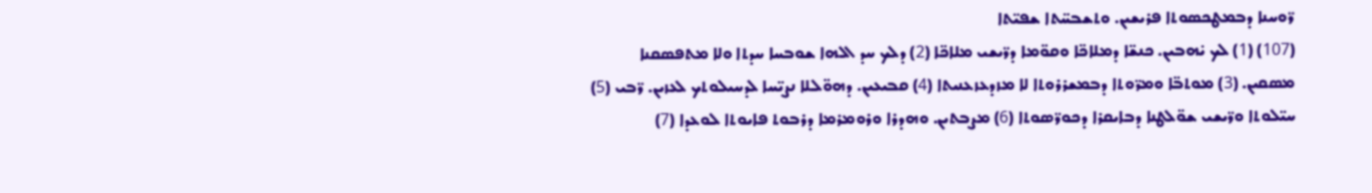ܪ̈ܘܚܢܐ ܕܒܡܛܟܣܘܬܐ ܦܪܝܫܝܢ. ܘܬܫܒܚ̈ܬܐ ܫܦܝ̈ܬܐ
(107) (1) ܠܟ ܝ̇ܗܒܝܢ. ܟܢܫ̈ܐ ܕܡܠܐܟ̈ܐ ܘܩܘ̈ܡܐ ܕܪ̈ܝܫܝ ܡܠܐܟ̈ܐ (2) ܕܠܟ ܚܕ ܐܠܗܐ ܫܘܒܚܐ ܚܕܬܐ ܘܠܐ ܡܬܦܣܩܢܐ ܡܣܩܝܢ. (3) ܡܘܬܒ̈ܐ ܘܡܪ̈ܘܬܐ ܕܒܡܫܪܪܘܬܐ ܠܐ ܡܙܕܥܙܥܢܝܬܐ (4) ܩܒܝܥܝܢ. ܕܗܘ̈ܠܠܐ ܢܨܝ̈ܚܐ ܠܕܚܝܠܘܬܟ ܠܥܙܝܢ. ܪ̈ܒܝ (5) ܚܝ̈ܠܘܬܐ ܘܪ̈ܝܫܝ ܫܘ̈ܠܛܢܐ ܕܒܐܝܩܪܐ ܕܟܘܪ̈ܣܘܬܐ (6) ܡܨܒܬܝܢ. ܘܗܕܪܐ ܘܪܘܡܪܡܐ ܕܪܒܘܬ ܦܐܝܘܬܐ ܠܘܥܕܐ (7)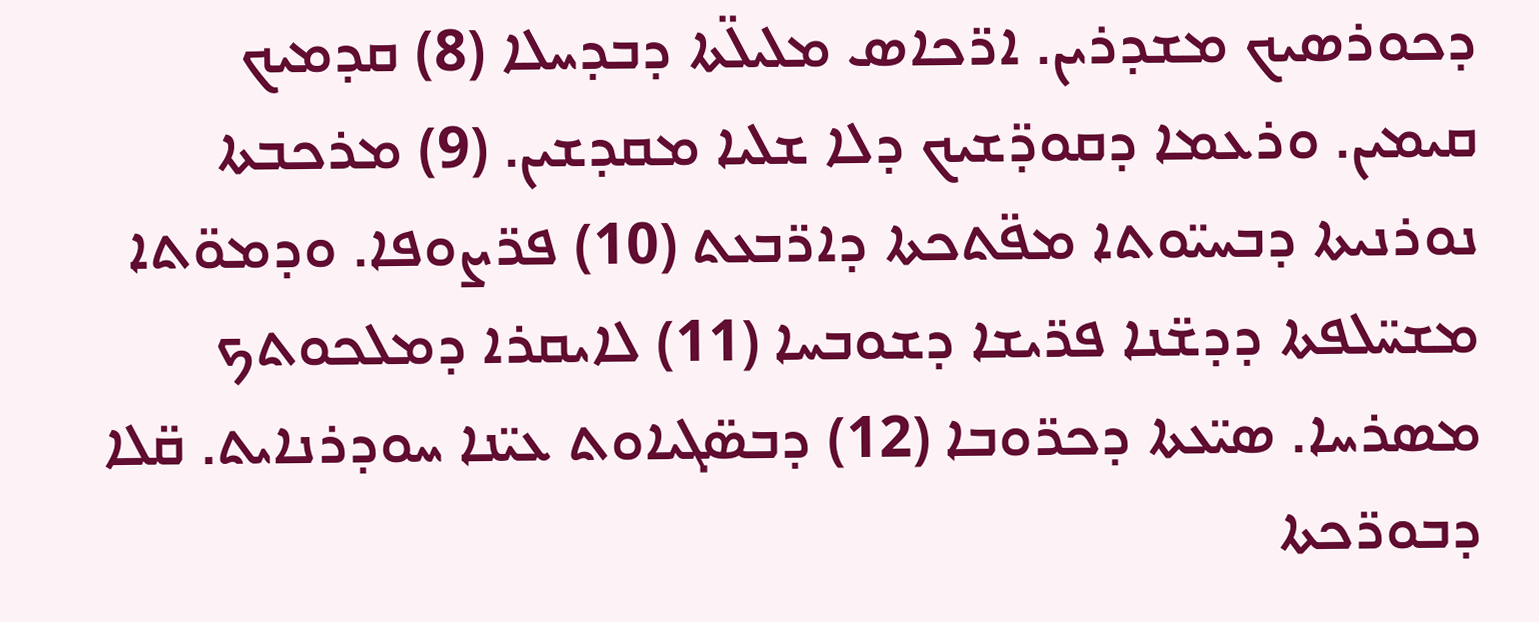ܕܟܘܪܣܝܟ ܡܫܕܪܝܢ. ܐܪ̈ܟܐܣ ܡܠܝܠ̈ܬܐ ܕܒܕܚܠܐ (8) ܩܕܡܝܟ ܩܝܡܝܢ. ܘܪܥܡܐ ܕܩܘܕ̈ܫܝܟ ܕܠܐ ܫܠܝܐ ܡܩܕܫܝܢ. (9) ܡܪܟܒܬܐ ܢܘܪܢܝܬܐ ܕܒܚܝ̈ܘܬܐ ܡܦ̈ܬܟܬܐ ܕܐܪ̈ܒܥܬ (10) ܦܪ̈ܨܘܦܐ. ܘܕܡܘ̈ܬܐ ܡܫܚ̈ܠܦܬܐ ܕܕܫ̈ܢܐ ܦܪ̈ܝܫܐ ܕܫܘܒܚܐ (11) ܠܐܝܩܪܐ ܕܡܠܟܘܬܟ ܡܣܪܚܐ. ܣܝ̈ܥܬܐ ܕܟܪ̈ܘܒܐ (12) ܕܒܣ̈ܓܝܐܘܬ ܥܝ̈ܢܐ ܚܘܕܪܢܐܝܬ. ܩ̈ܠܐ ܕܒܘܪ̈ܟܬܐ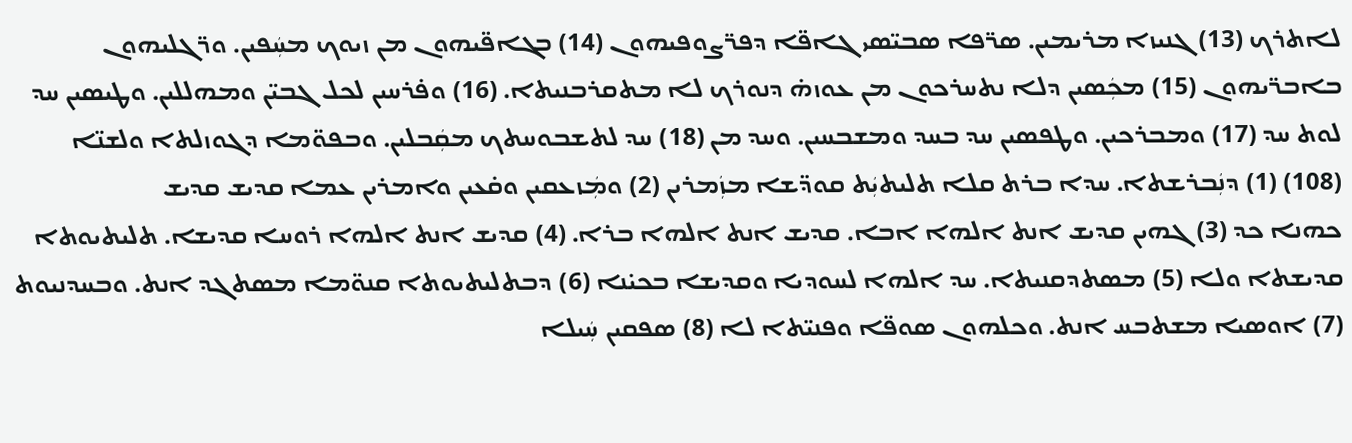ܠܐܬܪܟ (13) ܓܢܝܙܐ ܡܪܝܡܝܢ. ܣܪ̈ܦܐ ܣܒܝ̈ܣܝ ܓܐܦ̈ܐ ܕܦܪ̈ܨܘܦܝܗܘܢ (14) ܒܓܐܦ̈ܝܗܘܢ ܡܢ ܙܝܘܟ ܡܚܲܦܝܢ. ܘܪ̈ܓܠܝܗܘܢ ܒܐܒܪ̈ܝܗܘܢ (15) ܡܟܲܣܝܢ ܕܠܐ ܢܬܚܪܟܘܢ ܡܢ ܥܘܙܗ̇ ܕܢܘܪܟ ܠܐ ܡܬܩܪܒܢܝܬܐ. (16) ܘܦ̇ܪܚܝܢ ܠܟܠ ܓܒܝ̈ܢ ܘܡܗܠܠܝܢ. ܘܛܝܣܝܢ ܚܕ ܠܘܬ ܚܕ (17) ܘܡܒܪܟܝܢ. ܘܛܦܣܝܢ ܚܕ ܒܚܕ ܘܡܫܒܚܝܢ. ܘܚܕ ܡܢ (18) ܚܕ ܠܬܫܒܘܚܬܟ ܡܩܲܒܠܝܢ. ܘܒܦܘ̈ܡܐ ܕܓܘܙܠܬܐ ܘܠܫܢ̈ܐ
(108) (1) ܕܢܲܒܪܫܬܐ. ܚܕܐ ܒܪܬ ܩܠܐ ܬܠܝܬܝܲܬ ܩܘܕ̈ܫܐ ܡܙܲܡܪܝܢ (2) ܘܡܲܙܥܩܝܢ ܘܩ̇ܥܝܢ ܘܐܡܪܝܢ ܥܡܐ ܩܕܝܫ ܩܕܝܫ
ܟܗܢܐ ܟܕ (3) ܓܗܝܢ ܩܕܝܫ ܐܢܬ ܐܠܗܐ ܐܒܐ. ܩܕܝܫ ܐܢܬ ܐܠܗܐ ܒܪܐ. (4) ܩܕܝܫ ܐܢܬ ܐܠܗܐ ܪܘܚܐ ܩܕܝܫܐ. ܬܠܝܬܝܘܬܐ ܩܕܝܫܬܐ ܘܠܐ (5) ܡܣܬܕܩܢܝܬܐ. ܚܕ ܐܠܗܐ ܠܚܘܕܝܐ ܘܩܕܝܫܐ ܒܟܝ̇ܢܐ (6) ܕܒܬܠܝܬܝܘܬܐ ܩܢܘ̈ܡܐ ܡܣܬܓܕ ܐܢܬ. ܘܒܚܕܢܝܘܬ (7) ܐܘܣܝܐ ܡܫܬܒܚ ܐܢܬ. ܘܟܠܗܘܢ ܣܘܦ̈ܐ ܘܦܢܝ̈ܬܐ ܠܐ (8) ܣܦܩܝܢ ܚܲܝܠܐ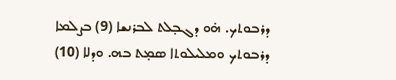ܕܪܒܘܬܟ. ܗ̇ܘ ܕܓܒ̣ܠܬ ܠܒܪܢܫܐ (9) ܒܨܠܡܐ ܕܪܒܘܬܟ ܘܡܠܝܠܘܬܐ ܣܡ̣ܬ ܒܗ. ܘܕܠܐ (10)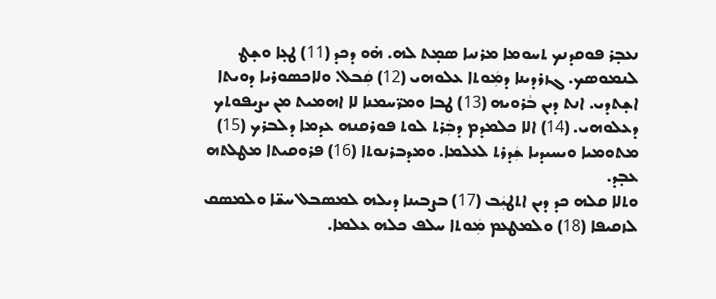ܢܥܒ̣ܪ ܦܘܩܕܢܟ ܬܚܘܡܐ ܡܪܢܝܐ ܣܡ̣ܬ ܠܗ. ܗ̇ܘ ܕܟܕ (11) ܛܥ̣ܐ ܘܫ̣ܛ ܠܢܡܘܣܟ. ܓܙܪܕܝܢܐ ܕܡܲܘܬܐ ܥܠܘܗܝ (12) ܩܲܒܠ. ܘܠܐܟܣܘܪܝܐ ܕܘܝܬܐ ܐܫ̣ܬܕܝ. ܐܢܬ ܕܝܢ ܒܵܪܘܝܗ (13) ܛܒܐ ܘܡܪ̈ܚܡܢܐ ܠܐ ܐܗܡܝܬ ܡܢ ܝܨܝܦܘܬܟ ܕܥܠܘܗܝ. (14) ܐܠܐ ܟܠܡܕܡ ܕܒܲܪܬ ܠܘܬ ܦܘܪܩܢܗ ܥܕܡܐ ܕܠܒܪܟ (15) ܡܬܘܡܝܐ ܘܝܚܝܕܝܐ ܫܲܕܪܬ ܠܥܠܡܐ. ܘܡܕܒܪܢܘܬܐ (16) ܦܪܘܩܝܬܐ ܡܛܠܬܗ ܥܒ̣ܕ.
ܘܬܠܐ ܩܠܗ ܟܕ ܕܝܢ ܐܬܛܝܲܒ (17) ܒܨܒܝܢܐ ܕܝܠܗ ܠܡܣܒܠ ܚܫ̈ܐ ܘܠܡܣܩ ܠܙܩܝܦܐ (18) ܘܠܡܛܥܡ ܡܲܘܬܐ ܚܠܦ ܟܠܗ ܥܠܡܐ.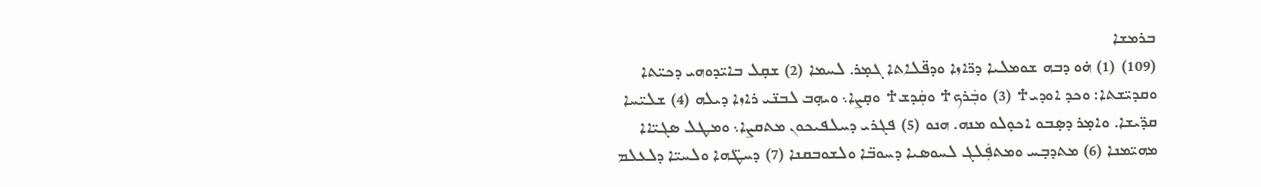ܒܪܡܫܐ
(109) (1) ܗ̇ܘ ܕܒܗ ܫܘܡܠܝܐ ܕܪ̈ܐܙܐ ܘܕܦ̈ܠܐܬܐ ܓܡ̣ܪ. ܠܚܡܐ (2) ܫܩ̣ܠ ܒܐܝ̈ܕܘܗܝ ܕܟܝ̈ܬܐ ܘܩܕܝ̈ܫܬܐ: ܘܟܕ ܐܘܕܝ♰ (3) ܘܒܲܪܟ♰ ܘܩܲܕܫ♰ ܘܩ̣ܨܐ܆ ܘܝܗ̣ܒ ܠܒܢ̈ܝ ܪܐܙܐ ܕܝܠܗ (4) ܫܠܝ̈ܚܐ ܩܕ̈ܝܫܐ. ܘܐܡ̣ܪ ܕܣ̣ܒܘ ܐܟܘ̣ܠܘ ܡܢܗ. ܗܢܘ (5) ܦܓܪܝ ܕܚܠܦܝܟܘܢ ܡܬܩܨܐ܆ ܘܡܛܠ ܣܓܝ̈ܐܐ ܡܗܝ̈ܡܢܐ (6) ܡܬܕܒ̣ܚ ܘܡܬܦܲܠܓ ܠܚܘܣܝܐ ܕܚܘܒ̈ܐ ܘܠܫܘܒܩܢܐ (7) ܕܚܛ̈ܗܐ ܘܠܚܝ̈ܐ ܕܠܥܠܡ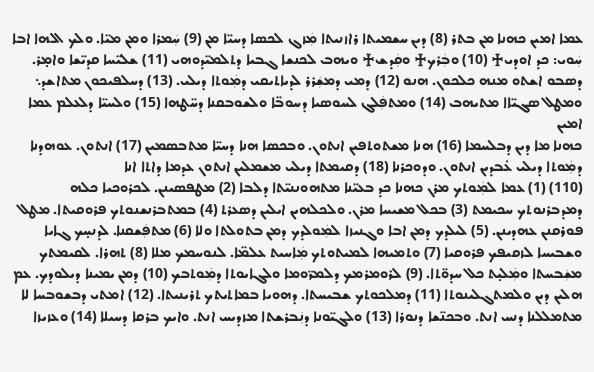ܥܡܐ ܐܡܝܢ ܟܗܢܐ ܡܢ ܒܬܪ (8) ܕܝܢ ܚܫܡܝܬܐ ܪܐܙܢܝܬܐ ܡܲܙܓ ܠܟܣܐ ܕܚܝ̈ܐ ܡܢ (9) ܚܲܡܪܐ ܘܡܢ ܡܝ̈ܐ. ܘܠܟ ܐܠܗܐ ܐܒܐ ܚܲܘܝ: ܟܕ ܐܘܕܝ♰ (10) ܘܒܲܪܟ♰ ܘܩܲܕܫ♰ ܘܝܗܒ ܠܟܢܫܐ ܓܒܝܐ ܕܬܠܡܝ̈ܕܘܗܝ (11) ܫܠܝ̈ܚܐ ܩܕܝ̈ܫܐ ܘܐܡ̣ܪ. ܕܣܒܘ ܐܫܬܘ ܡܢܗ ܟܠܟܘܢ. ܗܢܘ (12) ܕܡܝ ܕܡܫܲܪܪ ܠܕܝܐܬܝܩܝ ܕܡܲܘܬܐ ܕܝܠܝ. (13) ܕܚܠܦܝܟܘܢ ܡܬܐܫܕ܆ ܘܡܛܠ ܣܓܝ̈ܐܐ ܡܬܝܗܒ (14) ܘܡܬܦܲܠܓ ܠܚܘܣܝܐ ܕܚܘܒ̈ܐ ܘܠܫܘܒܩܢܐ ܕܚ̈ܛܗܐ (15) ܘܠܚܝ̈ܐ ܕܠܥܠܡ ܥܡܐ ܐܡܝܢ
ܟܗܢܐ ܡܐ ܕܝܢ ܕܒܠܚܡܐ (16) ܗܢܐ ܡܫܬܘܬܦܝܢ ܐܢܬܘܢ. ܘܒܟܣܐ ܗܢܐ ܕܚܝ̈ܐ ܡܬܒܣܡܝܢ (17) ܐܢܬܘܢ. ܥܘܗܕܢܐ ܕܡܲܘܬܐ ܕܝܠܝ ܥ̇ܒܕܝܢ ܐܢܬܘܢ. ܘܕܘܟܪܢܐ (18) ܕܩܝܡܬܐ ܕܝܠܝ ܡܫܡܠܝܢ ܐܢܬܘܢ ܥܕܡܐ ܕܐܬܐ ܐܢܐ
(110) (1) ܥܡܐ ܠܡܲܘܬܟ ܡܪܢ ܟܗܢܐ ܟܕ ܒܥܝ̈ܢܐ ܡܬܗܘܢܢܝ̈ܬܐ ܕܠܒܐ (2) ܡܛܦܣܝܢܢ. ܠܟܪܘܟܝܐ ܟܠܗ ܕܡܕܒܪܢܘܬܟ ܚܟܝܡܬ (3) ܒܟܠ ܡܫܝܚܐ ܡܪܢ. ܘܠܟܠܗܝܢ ܐܝܠܝܢ ܕܣܥܪܬ (4) ܒܡܬܒܪܢܫܢܘܬܟ ܦܪܘܩܝܬܐ. ܡܛܠ ܦܘܪܩܢܢ ܥܗܕܝܢܢ. (5) ܠܝܠܕܟ ܕܡܢ ܐܒܐ ܘܓܢܝܙܐ ܠܡܲܘܠܕܟ ܕܡܢ ܒܬܘܠܬܐ ܘܠܐ (6) ܡܬܦܲܫܩܢܐ. ܠܕܢܚ̣ܟ ܓܐܝܐ ܘܫܒܝܚܐ ܠܙܩܝܦܟ ܦܪܘܩܝܐ (7) ܘܬܡܝܗܐ ܠܡܝܬܘܬܟ ܡܲܐܚܝܬ ܥܠܡ̈ܐ. ܠܢܘܚܡܟ ܡܠܐ (8) ܬܗܪܐ. ܠܩܝܡܬܟ ܡܫܲܒܚܬܐ ܘܡܲܠܝ̣ܬ ܟܠ ܚܕܘ̈ܬܐ. (9) ܠܪܘܡܪܡܟ ܕܠܡܪ̈ܘܡܐ ܘܠܓܐܝܘܬܐ ܕܡܲܘܬܒܟ (10) ܕܡܢ ܝܡܝܢܐ ܕܝܠܘܕܟ. ܥܡ ܗܠܝܢ ܕܝܢ ܘܠܡܬܓܠܝܢܘܬܐ (11) ܕܡܠܟܘܬܟ ܫܒܝܚܬܐ. ܕܗܘܝܐ ܒܡܐܬܝܬܟ ܬܪܝܢܝܬܐ. (12) ܐܡܬܝ ܕܒܫܘܒܚܐ ܠܐ ܡܬܡܠܠܢܐ ܕܢܚ ܐܢܬ. ܘܒܟܢ̈ܫܐ ܕܢܘܪܐ (13) ܘܠܓܝ̈ܘܢܐ ܕܢܲܒܪܫܬܐ ܡܙܕܝܚ ܐܢܬ. ܘܐܝܟ ܒܪܩܐ ܕܚܝܠܐ (14) ܘܥܙܝܙܐ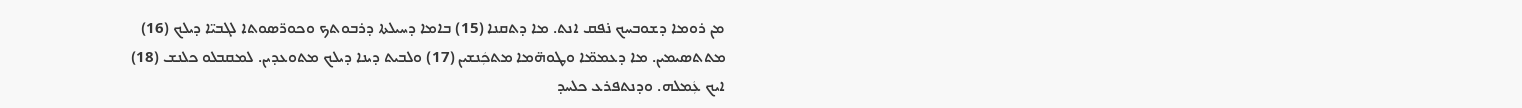ܡܢ ܪܘܡܐ ܕܫܘܒܚܟ ܢ̇ܦܩ ܐܢܬ. ܡܐ ܕܬܩܢܐ (15) ܒܐܡܐ ܕܚܝܠܬܐ ܕܪܒܘܬܟ ܘܟܘܪ̈ܣܘܬܐ ܠܓܒܝ̈ܐ ܕܝܠܟ (16) ܡܬܬܣܝܡܝܢ. ܡܐ ܕܥܡܡ̈ܐ ܘܛܘܗ̈ܡܐ ܡܬܟܲܢܫܝܢ (17) ܘܠܒܝܬ ܕܝܢܐ ܕܝܠܟ ܡܬܘܥܕܝܢ. ܠܡܩܒܠܘ ܟܠܢܫ (18) ܐܝܟ ܥܲܡܠܗ. ܘܕܢܬܦܪܥ ܟܠܚܕ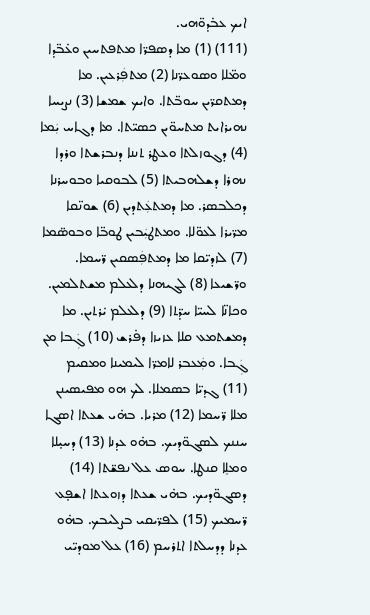ܐܝܟ ܥܒ̇ܕܘ̈ܗܝ.
(111) (1) ܡܐ ܕܣܦܪ̈ܐ ܡܬܦܬܚܝܢ ܘܥ̇ܒ̈ܕܐ ܘܡ̈ܠܐ ܘܣܘܥܪ̈ܢܐ (2) ܡܬܦܲܪܥܝܢ. ܡܐ ܕܡܬܩܪ̈ܝܢ ܚܘܒ̈ܬܐ. ܘܐܝܟ ܫܡܫܐ (3) ܢܨܝܚܐ ܢܗܝܪܐܝܬ ܡܬܚܘ̈ܝܢ ܟܣܝ̈ܬܐ. ܡܐ ܕܓܐܚ ܝܲܡܐ (4) ܕܓܘܙܠܬܐ ܘܥܛܪ ܬܢܢܐ ܕܢܒܪܫܬܐ ܘܪܕܐ ܢܗܪܐ ܕܫܠܗܒܝܬܐ (5) ܠܒܘܩܝܐ ܘܒܘܚܪܢܐ ܕܟܠܒܣܪ. ܡܐ ܕܡܬܥܲܬܕܝܢ (6) ܫܘܢ̈ܩܐ ܡܪ̈ܝܪܐ ܠܥܘ̈ܠܐ. ܘܡܬܛܝܲܒܝܢ ܛܘܒ̈ܐ ܘܒܘܣ̈ܡܐ (7) ܠܙܕܝ̈ܩܐ ܡܐ ܕܡܬܦܲܣܩܝܢ ܪ̈ܚܡܐ. ܘܪ̈ܫܝܥܐ (8) ܠܓܝܗܢܐ ܕܠܥܠܡ ܡܫܬܠܡܝܢ. ܘܟܐܢ̈ܐ ܠܚܝ̈ܐ ܚܕ̈ܬܐ (9) ܕܠܥܠܡ ܝ̇ܪܬܝܢ. ܡܐ ܕܡܫܬܡܥ ܩܠܐ ܥܙܝܙܐ ܕܦ̇ܪܫ (10) ܓܲܒܐ ܡܢ ܓܲܒܐ. ܘܡܲܥܒܪ ܠܐܡܪ̈ܐ ܠܝܡܝܢܐ ܘܡܩܝܡ (11) ܓܕܝ̈ܐ ܒܣܡܠܐ. ܠܟ ܗܘ ܡܦܝܣܝܢܢ ܡܠܐ ܪ̈ܚܡܐ (12) ܡܪܝܐ. ܒܗ̇ܝ ܫܥܬܐ ܐܣܓܐ ܚܢܢܟ ܠܣܓܘ̈ܕܝܟ. ܒܗ̇ܘ ܥܕܢܐ (13) ܕܚܝ̣ܠܐ ܘܡܠܸܐ ܩܢܛܐ. ܚܘܣ ܥܠ ܢܦܫ̈ܬܐ (14) ܕܣܓܘ̈ܕܝܟ. ܒܗ̇ܝ ܫܥܬܐ ܕܙܘܥܬܐ ܐܫܦ̣ܥ ܪ̈ܚܡܝܟ (15) ܠܦܪ̈ܝܩܝ ܒܨܠܝܒܟ. ܒܗ̇ܘ ܥܕܢܐ ܕܕܚܠܬܐ ܐܬܪܚܡ (16) ܥܠ ܡܘܕܝ̈ܝ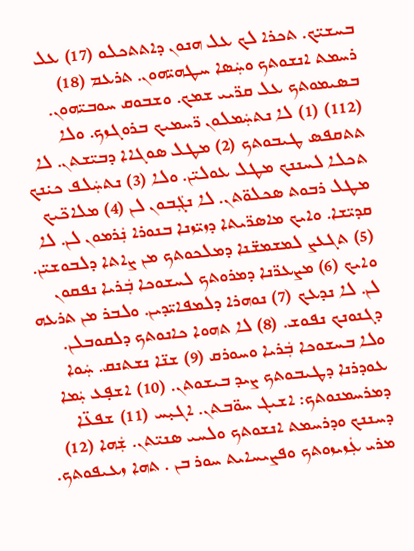ܒܚܫܝ̈ܟ. ܬܟܪܐ ܠܟ ܥܠ ܗܢܘܢ ܕܐܬܬܟܠܘ (17) ܥܠ ܪܚܡܬ ܐܢܫܘܬܟ ܘܚܲܣܐ ܚܛܗܝ̈ܗܘܢ. ܬܪܥܡ (18) ܒܣܝܡܘܬܟ ܥܠ ܩܪ̈ܝܝ ܫܡܟ. ܘܫܒܘܩ ܚܘܒܝ̈ܗܘܢ.
(112) (1) ܠܐ ܢܬܚܲܡܠܘܢ ܪ̈ܚܡܝܟ ܒܪܘܓܙܟ. ܘܠܐ ܬܬܩܦܣ ܛܝܒܘܬܟ (2) ܡܛܠ ܣܘܓܐܐ ܕܒܝ̈ܫܬܢ. ܠܐ ܬܟܠܐ ܠܚܢܢܟ ܡܛܠ ܥܘܠܝ̈ܢ. ܘܠܐ (3) ܢܬܚܲܠܦ ܟܝ̇ܢܟ ܡܛܠ ܪܒܘܬ ܣܟܠܘ̈ܬܢ. ܠܐ ܢܓܲܒܘܢ ܠܢ (4) ܡܠܐܟ̈ܝܟ ܩܕܝ̈ܫܐ. ܘܐܝܟ ܡܐܣܪ̈ܝܬܐ ܕܙܝ̈ܙܢܐ ܒܢܘܪܐ ܢܲܪܡܘܢ ܠܢ. ܠܐ (5) ܬܓܥܨ ܠܡܫܡܫ̈ܢܐ ܕܡܠܟܘܬܟ ܡܢ ܨܐܬܐ ܕܠܒܘܫܝ̈ܢ. ܘܐܝܟ (6) ܡܨܥܪ̈ܢܐ ܕܡܪܘܬܟ ܠܚܫܘܟܐ ܒܲܪܝܐ ܢܦܩܘܢ ܠܢ. ܠܐ ܢܕܥܟ (7) ܢܘܗܪܐ ܕܠܡܦܐܝ̈ܕܝܢ. ܘܠܒܪ ܡܢ ܬܪܥܗ ܕܓܢܘܢܟ ܢܦܘܫ. (8) ܠܐ ܬܗܘܐ ܟܐܢܘܬܟ ܕܠܩܘܒܠܢ. ܘܠܐ ܒܚܫܘܟܐ ܒܲܪܝܐ ܘܚܘܪܩ (9) ܫܢ̈ܐ ܢܫܬܢܩ. ܚܲܘܐ ܥܘܕܪܢܐ ܕܛܝܒܘܬܟ ܨܝܕ ܒܝܫܘܬܢ. (10) ܐܫܦ̣ܥ ܝܲܡܐ ܕܡܪܚܡܢܘܬܟ: ܐܫܝܓ ܚܘ̈ܒܬܢ. ܐܓܝ̣ܚ (11) ܫܦܥ̈ܐ ܕܚܢܢܟ ܘܕܪܚܡܬ ܐܢܫܘܬܟ ܘܠܚܝ ܣܢܝ̈ܬܢ. ܫܲܗܐ (12) ܡܪܝ ܥܲܙܝܙܘܬܟ ܘܦܨܝܚܐܝܬ ܚܘܪ ܒܢ . ܬܗܐ ܙܥܝܦܘܬܟ.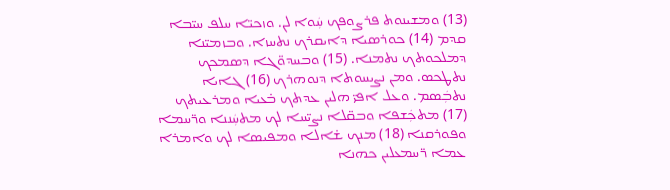(13) ܘܡܫܝܢܘܬ ܦܪܨܘܦܟ ܚܲܘܐ ܠܢ. ܘܙܟܝ̈ܐ ܚܠܦ ܚܝ̈ܒܐ ܩܕܡ (14) ܟܘܪܣܝܐ ܕܐܝܩܪܟ ܢܬܚܙܐ. ܘܒܙܡܝ̈ܢܐ ܕܡܠܟܘܬܟ ܢܬܡܢܐ. (15) ܘܒܚܕܘ̈ܓܐ ܕܣܡܟܟ ܢܬܛܟܣ. ܘܡܢ ܢܨܝܚܘܬܐ ܕܢܘܗܪܟ (16) ܓܐܝܐ ܢܬܒܲܣܡ. ܘܥܠ ܐܦܝ̈ ܗܠܝܢ ܥܕܬܟ ܒ̇ܥܝܐ ܘܡܪܥܝܬܟ (17) ܡܬܟܲܫܦܐ ܘܒܩ̈ܠܐ ܢܨܝ̈ܚܐ ܠܟ ܡܬܚܲܢܢܐ ܘܪ̈ܚܡܐ ܘܦܘܪܩܢܐ (18) ܡܢܟ ܫ̇ܐܠܐ ܘܡܦܝܣܐ ܠܟ ܘܐܡܪܐ ܥܡܐ ܪ̈ܚܡܥܠܝܢ ܟܗܢܐ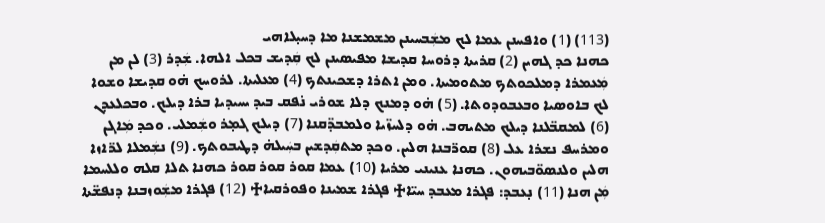(113) (1) ܘܐܦܚܢܢ ܥܡܐ ܠܟ ܡܫܲܒܚܝܢܢ ܡܫܡܫܢܐ ܡܐ ܕܚܝ̣ܠܐܗܝ
ܟܗܢܐ ܟܕ ܓܗܝܢ (2) ܩܪܝܬܐ ܕܪܘܚܐ ܩܕܝܫܐ ܡܦܝܣܝܢܢ ܠܟ ܩܲܕܝܫ ܒܟܠ ܐܠܗܐ. ܫܲܕܪ (3) ܠܢ ܡܢ ܡܲܥܡܪܐ ܕܡܠܟܘܬܟ ܡܬܘܡܝܬܐ. ܘܡܢ ܐܬܪܐ ܕܫܟܝܢܬܟ (4) ܡܥܠܝܬܐ. ܠܪܘܚܟ ܗ̇ܘ ܩܕܝܫܐ ܘܫܘܐ ܠܟ ܒܐܘܣܝܐ ܘܒܥܒܘܕܘܬܐ. (5) ܗ̇ܘ ܕܡܢܟ ܕܠܐ ܫܘܪܝ ܢ̇ܦܩ ܒܝܕ ܝܚܝܕܝܐ ܒܪܐ ܕܝܠܟ. ܘܒܟܠܥܕܢ (6) ܠܡܩܒ̈ܠܢܐ ܕܝܠܟ ܡܬܝܗܒ. ܗ̇ܘ ܕܠܚܙ̈ܝܐ ܘܠܡܒܕ̈ܩܢܐ (7) ܕܝܠܟ ܓܡ̣ܪ ܘܫܲܡܠܝ. ܘܟܕ ܡܲܐܓܢ ܘܡܪܚܦ ܢܫܪܐ ܥܠ (8) ܩܘܪ̈ܒܢܐ ܗܠܝܢ. ܘܟܕ ܡܬܩܲܕܫܝܢ ܒܚܲܝܠܗ̇ ܕܛܝܒܘܬܟ. (9) ܢܫܲܡܠܐ ܠܪ̈ܐܙܐ ܗܠܝܢ ܘܠܢܣܘ̈ܒܝܗܘܢ. ܟܗܢܐ ܥܢܝܢܝ ܡܪܝܐ (10) ܥܡܐ ܩܘܪ ܩܘܪ ܩܘܪ ܟܗܢܐ ܬܠܐ ܩܠܗ ܘܠܠܚܡܐ ܡܲܢ ܗܢܐ (11) ܢ̣ܥܒܕ: ܦܓܪܐ ܡܥܒܕ ܚܝ̈ܐ♱ ܦܓܪܐ ܫܡܝܢܐ ܘܦܘܪܩܝܐ♱ (12) ܦܓܪܐ ܡܫܲܘܙܒܢܐ ܕܢܦܫ̈ܬܐ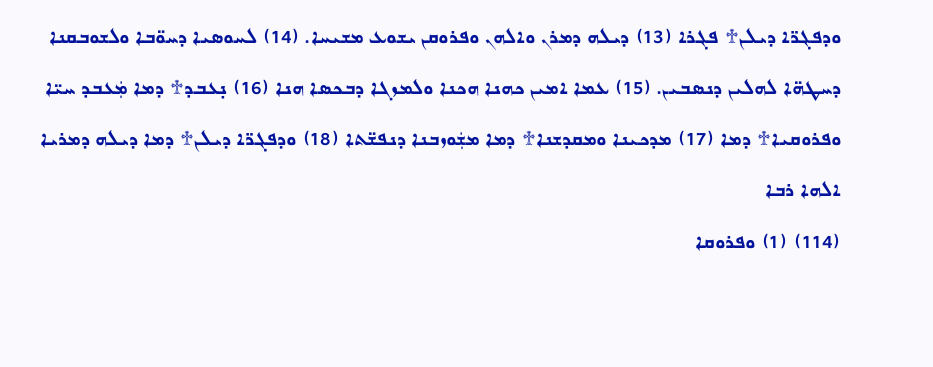ܘܕܦܓܪ̈ܐ ܕܝܠܢ♱ ܦܓܪܐ (13) ܕܝܠܗ ܕܡܪܢ ܘܐܠܗܢ ܘܦܪܘܩܢ ܝܫܘܥ ܡܫܝܚܐ. (14) ܠܚܘܣܝܐ ܕܚܘ̈ܒܐ ܘܠܫܘܒܩܢܐ ܕܚܛܗ̈ܐ ܠܗܠܝܢ ܕܢܣܒܝܢ. (15) ܥܡܐ ܐܡܝܢ ܟܗܢܐ ܗܟܢܐ ܘܠܡܙܓܐ ܕܒܟܣܐ ܗܢܐ (16) ܢ̣ܥܒܕ♱ ܕܡܐ ܡܲܥܒܕ ܚܝ̈ܐ ܘܦܪܘܩܝܐ♱ ܕܡܐ (17) ܡܕܟܝܢܐ ܘܡܩܕܫܢܐ♱ ܕܡܐ ܡܫܲܘܙܒܢܐ ܕܢܦܫ̈ܬܐ (18) ܘܕܦܓܪ̈ܐ ܕܝܠܢ♱ ܕܡܐ ܕܝܠܗ ܕܡܪܝܐ ܐܠܗܐ ܪܒܐ
(114) (1) ܘܦܪܘܩܐ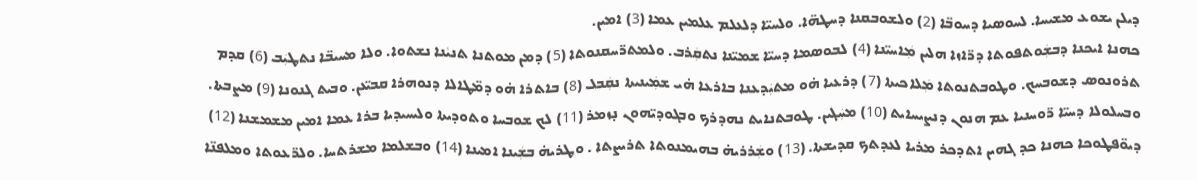ܕܝܠܢ ܝܫܘܥ ܡܫܝܚܐ. ܠܚܘܣܝܐ ܕܚܘܒ̈ܐ (2) ܘܠܫܘܒܩܢܐ ܕܚܛܗ̈ܐ. ܘܠܚܝ̈ܐ ܕܠܥܠܡ ܥܠܡܝܢ ܥܡܐ (3) ܐܡܝܢ.
ܟܗܢܐ ܐܝܟܢܐ ܕܒܫܲܘܬܦܘܬܐ ܕܪ̈ܐܙܐ ܗܠܝܢ ܡܲܐܚܝ̈ܢܐ (4) ܠܒܘܣܡܐ ܕܚܝ̈ܐ ܫܡܝ̈ܢܐ ܢܬܩܲܪܒ. ܘܠܡܬܪ̈ܚܩܢܘܬܐ (5) ܕܡܢ ܡܘܬܢܐ ܬܢܝܵܢܐ ܢܫܬܘܐ. ܘܠܐ ܡܚܝܒ̈ܐ ܢܬܛܝܲܒ (6) ܩܕܡ ܬܪܘܢܘܣ ܕܫܘܒܚܟ. ܘܛܘܒܬܢܘܬܐ ܡܲܠܐܟܝܬܐ (7) ܕܪܥܝܐ ܗ̇ܘ ܡܬܝܲܕܥܢܐ ܒܐܪܥܐ ܗ̇ܝ ܫܡܲܝܢܝܬܐ ܢܩܲܒܠ (8) ܒܐܬܪܐ ܗ̇ܘ ܕܡ̈ܛܐܠܐ ܕܢܘܗܪܐ ܩܒܝ̈ܥܢ. ܘܒܝܬ ܓܢܘܢܐ (9) ܡܨܒܬܐ. ܘܒܚܠܘܠܐ ܕܚܝ̈ܐ ܪ̈ܘܚܢܝܐ ܥܡ ܗܢܘܢ ܕܢܨܝܚܐܝܬ (10) ܡܚܲܓܝܢ. ܛܘܒܬܢܐܝܬ ܢܗܕܪܟ ܘܒܓܘܕܝ̈ܗܘܢ ܢ̣ܙܡܪ (11) ܠܟ ܫܘܒܚܐ ܘܬܘܕܝܬܐ ܘܠܝܚܝܕܝܐ ܒܪܐ ܥܡܐ ܐܡܝܢ ܡܫܡܫܢܐ (12) ܕܝܘ̈ܦܛܘܟܐ ܟܗܢܐ ܟܕ ܓܗܝܢ ܐܬܕܟܪ ܡܪܝܐ ܠܥܕܬܟ ܩܕܝܫܬܐ. (13) ܘܫܲܪܪܝܗ̇ ܒܗܝܡܢܘܬܐ ܬܪܝܨܬܐ . ܘܛܪܝܗ̇ ܒܫܲܝܢܐ ܐܡܝܢܐ (14) ܘܒܫܠܡܐ ܡܫܪܬܚܐ. ܘܠܪ̈ܥܘܬܐ ܘܡܠܦܢ̈ܐ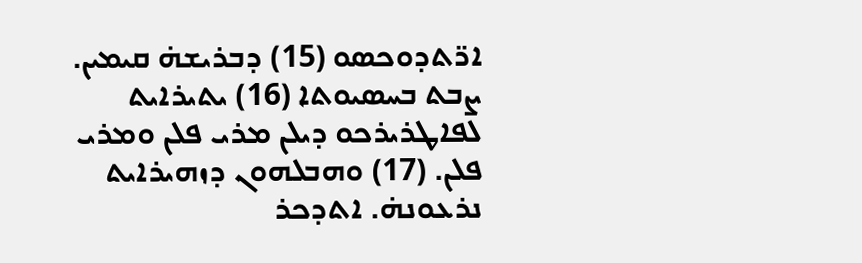ܐܪ̈ܬܕܘܟܣܘ (15) ܕܒܪܝܫܗ̇ ܩܝܡܝܢ. ܨܒܬ ܒܚܣܝܘܬܐ (16) ܝܬܝܪܐܝܬ ܠܦܐܛܪܝܪܟܘ ܕܝܠܢ ܡܪܝ ܦܠܢ ܘܡܪܝ ܦܠܢ. (17) ܘܗܒܠܗܘܢ ܕܙܗܝܪܐܝܬ ܢܪܥܘܢܗ̇. ܐܬܕܟܪ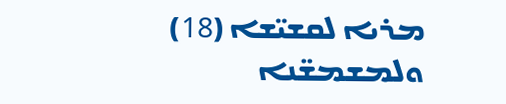ܡܪܝܐ ܠܩܫܝ̈ܫܐ (18) ܘܠܡܫܡܫ̈ܢܐ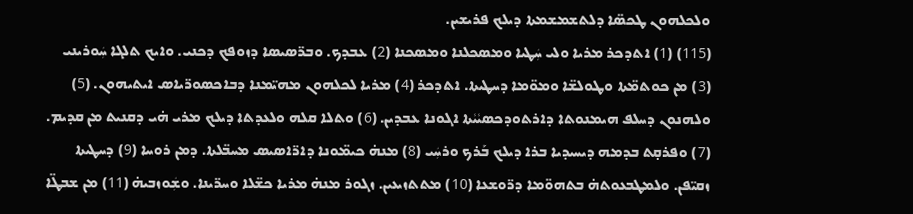ܘܠܟܠܗܘܢ ܛܟܣ̈ܐ ܕܠܬܫܡܫܡܬܐ ܕܝܠܟ ܦܪܝܫܝܢ.
(115) (1) ܐܬܕܟܪ ܡܪܝܐ ܘܠܝ ܚܲܛܝܐ ܘܡܣܟܠܢܐ ܘܡܣܟܢܐ (2) ܥܒܕܟ. ܘܒܪ̈ܣܝܣܐ ܕܙܘܦܟ ܕܟܢܝ. ܘܐܝܟ ܬܠܓܐ ܚܲܘܪܝܢܝ (3) ܡܢ ܟܘܬܡ̈ܬܐ ܘܛܘܠܫ̈ܐ ܘܡܘ̈ܡܐ ܕܚܛܝܬܐ. ܐܬܕܟܪ (4) ܡܪܝܐ ܠܟܠܗܘܢ ܡܗܝ̈ܡܢܐ ܕܒܐܟܣܘܪ̈ܝܐܣ ܐܝܬܝܗܘܢ. (5) ܘܠܗܢܘܢ ܕܚܠܦ ܗܝܡܢܘܬܐ ܕܐܪܬܘܕܟܣܝܵܝܵܬܐ ܐܓܘܢܐ ܥܒܕܝܢ. (6) ܘܬܠܐ ܩܠܗ ܘܠܥܕܬܐ ܕܝܠܟ ܡܪܝ ܗ̇ܝ ܕܩܢܝܬ ܡܢ ܩܕܝܡ. (7) ܘܦܪܩ̣ܬ ܒܕܡܗ ܕܝܚܝܕܝܐ ܒܪܐ ܕܝܠܟ ܒܰܪܟ ܘܪܚܲܝ (8) ܡܢܗ̇ ܟܝܡ̈ܘܢܐ ܕܐܪ̈ܐܣܝܣ ܡܚܒ̈ܠܬܐ. ܕܡܢ ܪܘܚܐ (9) ܕܚܛܝܬܐ ܙܩܝ̈ܦܢ. ܘܠܡܛܒܥܘܬܗ̇ ܒܬܗܘ̈ܡܐ ܕܪ̈ܘܫܥܐ (10) ܡܬܬܙܝܥܝܢ. ܙܓܘܪ ܡܢܗ̇ ܡܪܝܐ ܟܫ̈ܠܐ ܘܚܪ̈ܝܢܐ. ܘܫܲܘܙܒܝܗ̇ (11) ܡܢ ܫܒܛ̈ܐ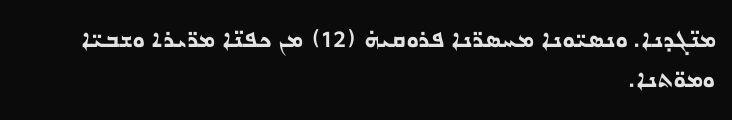ܡܢ̈ܓܕܢܐ. ܘܢܣܝ̈ܘܢܐ ܡܚܣܪ̈ܢܐ ܦܪܘܩܝܗ̇ (12) ܡܢ ܟܦܢ̈ܐ ܡܪ̈ܝܪܐ ܘܫܒܝ̈ܐ ܘܡܘ̈ܬܢܐ.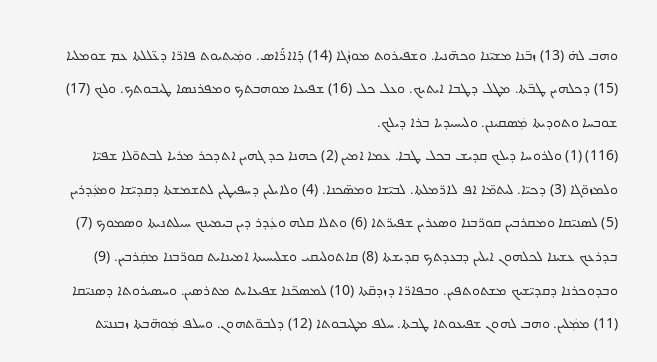ܘܗܒ ܠܗ̇ (13) ܙܒ̈ܢܐ ܡܫܝ̈ܢܐ ܘܟܗ̈ܢܝܐ. ܘܫܦܝܪܘܬ ܡܘܙܵܓܐ (14) ܕܰܐܐܪ̈ܰܐܣ. ܘܡܲܝܬܝܘܬ ܦܐܪ̈ܐ ܕܥ̈ܠܠܬܐ ܥܡ ܫܘܡܠܝܐ (15) ܕܟܠܗܝܢ ܛܒ̈ܬܐ. ܡܛܠ ܕܛܒܐ ܐܝܬܝܟ. ܘܥܠ ܟܠ (16) ܫܦܝܥܐ ܡܘܗܒܬܟ ܘܡܦܪܢܣܐ ܛܝܒܘܬܟ. ܘܠܟ (17) ܫܘܒܚܐ ܘܬܘܕܝܬܐ ܡܲܣܩܝܢܢ. ܘܠܝܚܝܕܝܐ ܒܪܐ ܕܝܠܟ.
(116) (1) ܘܠܪܘܚܐ ܕܝܠܟ ܩܕܝܫ ܒܟܠ ܛܒܐ. ܥܡܐ ܐܡܝܢ (2) ܟܗܢܐ ܟܕ ܓܗܝܢ ܐܬܕܟܪ ܡܪܝܐ ܠܒܬܘ̈ܠܐ ܫܦܝ̈ܐ ܘܠܡܙܘ̈ܓܐ (3) ܕܟܝ̈ܐ. ܠܝܬܡ̈ܐ ܐܦ ܠܐܪ̈ܡܠܬܐ. ܠܒܝ̈ܫܐ ܘܡܣ̈ܟܢܐ. (4) ܘܠܐܝܠܝܢ ܕܚܦܝܛܝܢ ܠܬܫܡܫܬܐ ܕܩܕܝ̈ܫܐ ܘܡܥܲܕܪܝܢ (5) ܠܣܢܝ̈ܩܐ ܘܡܩܪܒܝܢ ܩܘܪ̈ܒܢܐ ܘܣܥܪܝܢ ܫܦܝܪ̈ܬܐ (6) ܘܬܠܐ ܩܠܗ ܘܥܲܕܪ ܕܝܢ ܒܝܡܝܢܟ ܚܝܠܬܢܝܬܐ ܘܣܡܘܟ (7) ܒܕܪܥܟ ܥܫܝܢܐ ܠܟܠܗܘܢ ܐܝܠܝܢ ܕܒܥܕܬܟ ܩܕܝܫܬܐ (8) ܩܐܬܘܠܝܩܝ ܘܫܠܝܚܝܬܐ ܐܡܝܢܐܝܬ ܩܘܪ̈ܒܢܐ ܡܩܲܪܒܝܢ. (9) ܘܒܕܘܟܪܢܐ ܕܩܕܝ̈ܫܝܟ ܡܫܬܘܬܦܝܢ. ܘܒܦܐܪ̈ܐ ܕܙܕܩ̈ܬܐ (10) ܠܡܣܟ̈ܢܐ ܫܦܝܥܐܝܬ ܡܬܪܣܝܢ. ܘܚܣܝܪܘܬܐ ܕܣܢܝ̈ܩܐ (11) ܡܡܲܠܝܢ. ܘܗܒ ܠܗܘܢ ܫܦܝܥܘܬܐ ܛܒܬܐ. ܚܠܦ ܡܛܝܒܘܬܐ (12) ܕܠܒܘ̈ܬܗܘܢ. ܘܚܠܦ ܡܲܘܗ̈ܒܬܐ ܙܒܢܢܝ̈ܬ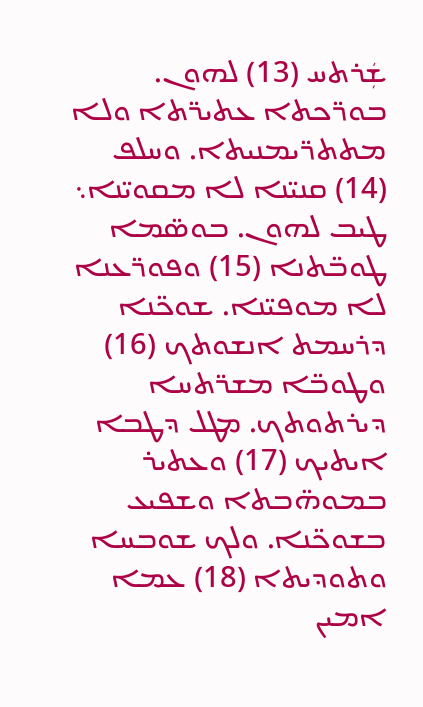ܫܲܪܬܚ (13) ܠܗܘܢ. ܒܘܪ̈ܟܬܐ ܥܬܝܪ̈ܬܐ ܘܠܐ ܡܬܬܪ̈ܝܡܢܝܬܐ. ܘܚܠܦ (14) ܩܢܝ̈ܢܐ ܠܐ ܡܩܘܝ̈ܢܐ܆ ܛܝܒ ܠܗܘܢ. ܒܘܣ̈ܡܐ ܛܘܒ̈ܬܢܐ (15) ܘܦܘܪ̈ܥܢܐ ܠܐ ܡܘܦܝ̈ܢܐ. ܫܘܟ̈ܢܐ ܕܪܚܡܬ ܐܢܫܘܬܟ (16) ܘܛܘܒ̈ܐ ܡܫܪ̈ܬܚܐ ܕܝܪܬܘܬܟ. ܡܛܠ ܕܛܒܐ ܐܝܬܝܟ (17) ܘܥܬܝܪ ܒܡܘܗ̈ܒܬܐ ܘܫܦܝܥ ܒܫܘܟ̈ܢܐ. ܘܠܟ ܫܘܒܚܐ ܘܬܘܕܝܬܐ (18) ܥܡܐ ܐܡܝܢ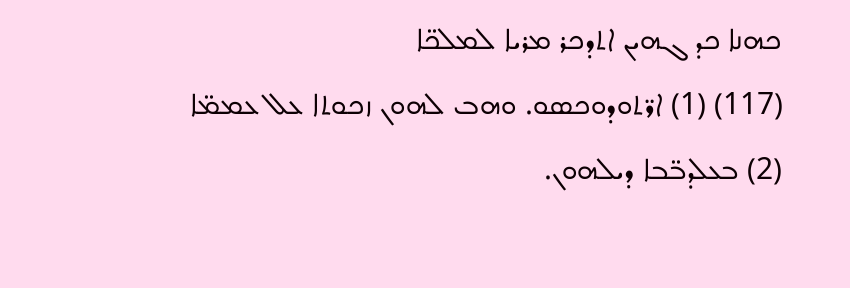ܟܗܢܐ ܟܕ ܓܗܝܢ ܐܬܕܟܪ ܡܪܝܐ ܠܡܠܟ̈ܐ
(117) (1) ܐܪ̈ܬܘܕܘܟܣܘ. ܘܗܒ ܠܗܘܢ ܙܟܘܬܐ ܥܠ ܥܡܡ̈ܐ (2) ܒܥܠܕܒ̈ܒܐ ܕܝܠܗܘܢ.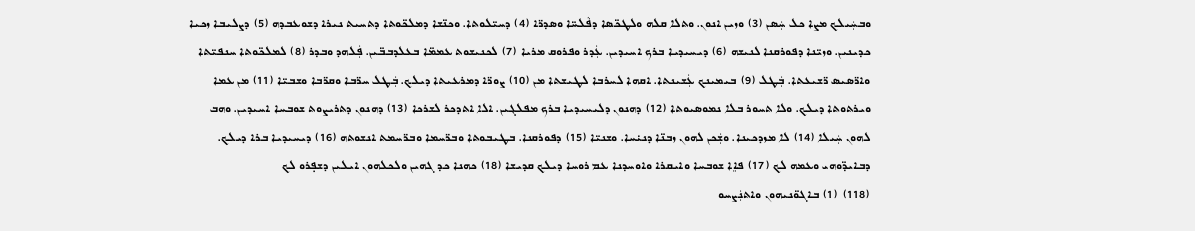ܘܒܚܲܝܠܟ ܡܨܐ ܟܠ ܚܲܣܢ (3) ܘܙܝܢ ܐܢܘܢ. ܘܬܠܐ ܩܠܗ ܘܠܛܟ̈ܣܐ ܕܦܵܠܚ̈ܐ ܘܣܕܪ̈ܐ (4) ܕܚܝ̈ܠܘܬܐ. ܘܟܢ̈ܫܐ ܕܡܠܟ̈ܘܬܐ ܕܬܚܝܬ ܢܝܪܐ ܕܫܘܥܒܕܗ (5) ܕܨܠܝܒܐ ܙܟܝܐ ܟܕܝܢܝܢ. ܘܙܝ̈ܢܐ ܕܦܘܪܩܢܐ ܠܢܝܫܗ (6) ܕܝܚܝܕܝܐ ܒܪܟ ܐܚܝܕܝܢ. ܥܲܕܪ ܘܦܪܘܩ ܡܪܝܐ (7) ܠܟܢܝܫܘܬ ܥܡܡ̈ܐ ܒܥܠܕܒܒ̈ܝܢ. ܦܲܠܗܕ ܘܒܕܪ (8) ܠܡܠܟ̈ܘܬܐ ܚܢܦܝ̈ܬܐ ܘܐܪ̈ܣܝܣ ܪ̈ܫܝܥܬܐ. ܒܲܛܠ (9) ܒܝܡܝܢܟ ܥܲܫܝܢܬܐ. ܐܩܗܐ ܠܚܪܒܐ ܠܛܝܫܬܐ ܡܢ (10) ܨܘܪ̈ܐ ܕܡܪܥܝܬܐ ܕܝܠܟ. ܒܲܛܠ ܚܪ̈ܒܐ ܘܩܪ̈ܒܐ ܘܫܒܝ̈ܐ (11) ܡܢ ܥܡܐ ܘܝܪܬܘܬܐ ܕܝܠܟ. ܘܠܐ ܬܚܘܪ ܒܠܐ ܢܡܘܣܝܘܬܐ (12) ܕܗܢܘܢ ܕܠܝܚܝܕܝܐ ܒܪܟ ܡܦܠܓܝܢ. ܐܠܐ ܐܬܕܟܪ ܠܫܪܟܐ (13) ܕܗܢܘܢ ܕܬܪܝܨܘܬ ܫܘܒܚܐ ܐܚܝܕܝܢ. ܘܗܒ ܠܗܘܢ ܚܲܝܠܐ (14) ܠܐ ܡܙܕܟܝܢܐ. ܘܫܲܟܢ ܠܗܘܢ ܙܒܢ̈ܐ ܕܢܝ̇ܚܐ. ܘܫܢܝ̈ܐ (15) ܕܦܘܪܩܢܐ. ܒܛܝܒܘܬܐ ܘܒܪ̈ܚܡܐ ܘܒܪ̈ܚܡܬ ܐܢܫܘܬܗ (16) ܕܝܚܝܕܝܐ ܒܪܐ ܕܝܠܟ. ܕܒܐܝܕ̈ܘܗܝ ܘܥܡܗ ܠܟ (17) ܦܐܸܐ ܫܘܒܚܐ ܘܐܝܩܪܐ ܘܐܘܚܕܢܐ ܥܡ ܪܘܚܐ ܕܝܠܟ ܩܕܝܫܐ (18) ܟܗܢܐ ܟܕ ܓܗܝܢ ܘܠܟܠܗܘܢ ܐܝܠܝܢ ܕܫܦ̣ܪܘ ܠܟ
(118) (1) ܒܐܓܘ̈ܢܝܗܘܢ ܘܐܬܢܲܨܚܘ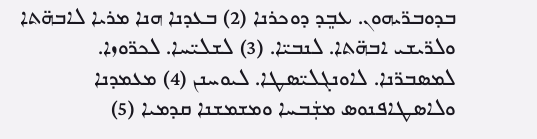ܒܕܘܒܪ̈ܝܗܘܢ. ܥܒܸܕ ܕܘܟܪܢܐ (2) ܒܥܕܢܐ ܗܢܐ ܡܪܝܐ ܠܐܒܗ̈ܬܐ ܘܠܪ̈ܝܫܝ ܐܒܗ̈ܬܐ. ܠܢܒܝ̈ܐ. (3) ܠܫܠܝ̈ܚܐ. ܠܟܪ̈ܘܙܐ. ܠܡܣܒܪ̈ܢܐ. ܠܐܘܢܓܠܝ̈ܣܛܐ. ܠܝܘܚܢܢ (4) ܡܥܡܕܢܐ ܘܠܐܣܛܐܦܢܘܣ ܡܫܲܒܚܐ ܘܡܫܡܫܢܐ ܩܕܡܝܐ (5)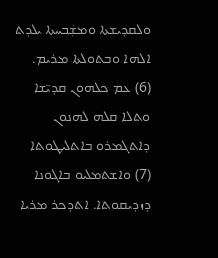ܘܠܩܕܝܫܬܐ ܘܡܫܲܒܚܬܐ ܝܠܕܬ ܐܠܗܐ ܘܒܬܘܠܬܐ ܡܪܝܡ. (6) ܥܡ ܟܠܗܘܢ ܩܕܝ̈ܫܐ ܘܬܠܐ ܩܠܗ ܠܗܢܘܢ ܕܐܬܓܡܪܘ ܒܐܬܠܝܛܘܬܐ (7) ܘܐܫܬܡܠܝܘ ܒܐܓܘܢܐ ܕܙܕܝܩܘܬܐ. ܐܬܕܟܪ ܡܪܝܐ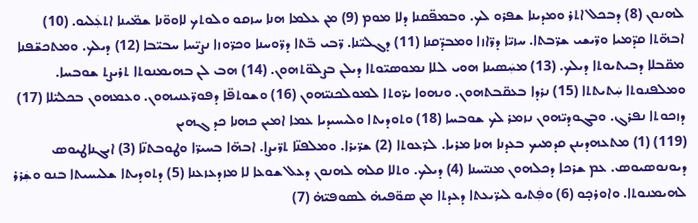ܠܗܢܘܢ (8) ܕܒܟܠ ܐܬܪ ܘܡܕܝܢܐ ܫܦܪܘ ܠܟ. ܘܒܡܦ̈ܩܢܐ ܕܠܐ ܡܘܡ (9) ܡܢ ܥܠܡܐ ܗܢܐ ܚܙܩܘ ܘܠܘܬܟ ܠܐܘܘ̈ܢܐ ܫܡ̈ܝܢܐ ܐܬܥܲܠܝܘ. (10) ܐܒܗ̈ܬܐ ܩܕ̈ܡܝܐ ܘܪ̈ܝܫܝ ܫܪ̈ܒܬܐ. ܚܙܝ̈ܐ ܕܪ̈ܐܙܐ ܘܡܒܕ̈ܩܢܐ (11) ܕܓܠܝ̈ܢܐ. ܪ̈ܒܝ ܒ̈ܬܐ ܕܪ̈ܘܚܢܐ ܘܟܪ̈ܘܙܐ ܢܨܝ̈ܚܐ ܚܒܝ̈ܒܐ (12) ܕܝܠܟ. ܘܡܬܟܫ̈ܦܢܐ ܡܩ̈ܒܠܐ ܕܒܝܬܝܘܬܐ ܕܝܠܟ. (13) ܡܚܲܣܝܢܐ ܗܘܝ ܠܠܐ ܢܡܘܣܝ̈ܘܬܐ ܕܝܠܢ ܒܨܠܘ̈ܬܗܘܢ. (14) ܗܒ ܠܢ ܒܗܝܡܢܘܬܐ ܬܪܝܨܬ ܫܘܒܚܐ. ܘܡܠܦܢܘܬܐ ܚܲܬܝܬܬܐ (15) ܢܪܕܐ ܒܥܩ̈ܒܬܗܘܢ. ܘܢܗܘܐ ܝܪ̈ܘܬܐ ܠܡܘܠܟܢܝ̈ܗܘܢ (16) ܘܫܘܬܦ̈ܐ ܕܦܘܪ̈ܥܢܝܗܘܢ. ܘܥܡܗܘܢ ܒܟܠܝ̈ܠܐ (17) ܕܙܟܘܬܐ ܢܦܪܓ. ܘܒܓܘܕܝ̈ܗܘܢ ܢܙܡܪ ܠܟ ܫܘܒܚܐ (18) ܘܬܘܕܝܬܐ ܘܠܝܚܝܕܝܐ ܥܡܐ ܐܡܝܢ ܟܗܢܐ ܟܕ ܓܗܝܢ
(119) (1) ܡܬܥܗܕܝܢܢ ܩܕܡܝܟ ܒܥܕܢܐ ܗܢܐ ܡܪܝܐ. ܠܪ̈ܥܘܬܐ (2) ܫܪ̈ܝܪܐ. ܘܡܠܦܢ̈ܐ ܬܪ̈ܝܨܐ. ܐܒܗ̈ܐ ܒܚܝܪ̈ܐ ܘܛܘܒܬܢ̈ܐ (3) ܐܝܓܢܐܛܝܘܣ ܕܝܘܢܘܣܝܘܣ. ܥܡ ܫܪܟܐ ܕܟܠܗܘܢ ܡܢܝ̈ܚܢܐ (4) ܕܝܠܟ. ܘܬܠܐ ܩܠܗ ܠܗܢܘܢ ܕܥܠ ܫܘܥܐ ܠܐ ܡܙܕܥܙܥܢܐ (5) ܕܬܘܕܝܬܐ ܫܠܝܚܝܬܐ ܒܢܘ ܘܫܲܪܪ ܠܗܝܡܢܘܬܐ. ܘܐܘܪܟ̣ܘ (6) ܘܦܲܬܝܘ ܠܝܪ̈ܝܥܬܐ ܕܥܕܬܐ ܡܢ ܣܘ̈ܦܝܗ̇ ܠܣܘܦܝ̈ܗ̇ (7)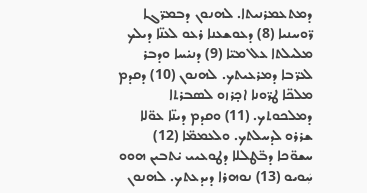ܕܡܬܥܡܪܢܝܬܐ. ܠܗܢܘܢ ܕܒܡܪ̈ܓܐ ܪ̈ܘܚܢܝܐ (8) ܕܥܘܫܥܢܐ ܪܥܘ ܠܥܢ̈ܐ ܕܝܠܟ ܡܠܝܠܬܐ ܥܠ ܡܝ̈ܐ (9) ܕܢܝ̇ܚܐ ܘܕܒܪ ܠܥܪ̈ܒܐ ܕܡܪܥܝܬܟ. ܠܗܢܘܢ (10) ܕܩܕܡ ܡܠܟ̈ܐ ܛܪ̈ܘܢܐ ܐܟ̣ܪܙܘ ܠܣܒܪܬܐ ܕܡܠܟܘܬܟ. (11) ܘܩܕܡ ܕܝܢ̈ܐ ܥܘ̈ܠܐ ܫܪܪܘ ܠܕܚܠܬܟ. ܘܠܥܡܡ̈ܐ (12) ܚܫܘ̈ܟܐ ܕܒ̈ܛܠܠܐ ܕܛܘܥܝܝ ܝ̇ܬܒܝܢ ܗܘܘ ܚܲܘܝܘ (13) ܢܘܗܪܐ ܕܝܕܥܬܟ. ܠܗܢܘܢ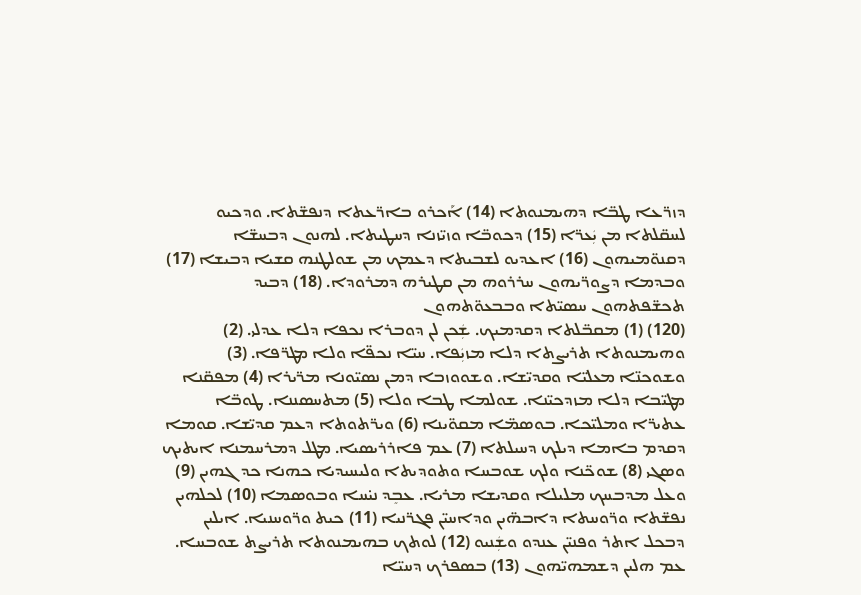ܕܙܪ̈ܥܐ ܛܒ̈ܐ ܕܗܝܡܢܘܬܐ (14) ܐܰܟܪܘ ܒܐܪ̈ܥܬܐ ܕܢܦܫ̈ܬܐ. ܘܕܟܝܘ ܠܚܩ̈ܠܬܐ ܡܢ ܝܲܥܪ̈ܐ (15) ܕܟܘܒ̈ܐ ܘܙܝ̈ܙܢܐ ܕܚܛܝܬܐ. ܠܗܢܘܢ ܕܒܚܫ̈ܐ ܕܩܢܘ̈ܡܝܗܘܢ (16) ܐܥܕܝܘ ܠܫܒܝܬܐ ܕܥܡܟ ܡܢ ܫܘܠܛܢܗ ܩܫܝܐ ܕܒܝܫܐ (17) ܘܒܕܡܐ ܕܨܘܪ̈ܝܗܘܢ ܚܪܪܘܗ ܡܢ ܩܛܝܪܗ ܕܡܪܘܕܐ. (18) ܕܒܝܕ ܬܟܫ̈ܦܬܗܘܢ ܚܣܝ̈ܬܐ ܘܒܒܥܘ̈ܬܗܘܢ
(120) (1) ܡܩܒ̈ܠܬܐ ܕܩܕܡܝܟ. ܫܲܟܢ ܠܢ ܕܘܒܪܐ ܢܟܦܐ ܕܠܐ ܥܕܠܝ. (2) ܘܗܝܡܢܘܬܐ ܬܪܝܨܬܐ ܕܠܐ ܡܙܝܲܦܐ. ܚܝ̈ܐ ܢܟܦ̈ܐ ܘܠܐ ܡܛܪ̈ܦܐ. (3) ܘܫܘܟܢ̈ܐ ܡܥܠܝ̈ܐ ܘܩܕܝ̈ܫܐ. ܘܫܘܘܙܒܐ ܕܡܢ ܢܣܝ̈ܘܢܐ ܡܪ̈ܝܪܐ (4) ܡܦܩ̈ܢܐ ܡܛܝ̈ܒܐ ܕܠܐ ܡܙܕܟܝ̈ܢܐ. ܫܘܠܡܐ ܛܒܐ ܘܠܐ (5) ܡܬܚܣܢܢܐ. ܛܘܒ̈ܐ ܥܬܝܪ̈ܐ ܘܡܠܝ̈ܟܐ. ܒܘܣܡ̈ܐ ܡܩܘ̈ܝܢܐ (6) ܘܝܪ̈ܬܘܬܐ ܕܥܡ ܩܕܝ̈ܫܐ. ܩܘܡܐ ܕܩܕܡ ܒܐܡܐ ܕܝܠܟ ܕܚܝܠܬܐ (7) ܥܡ ܦܐܪܪܝܣܝܐ. ܡܛܠ ܕܡܪܚܡܢܐ ܐܝܬܝܟ ܘܣܓܝ (8) ܫܘܟ̈ܢܐ ܘܠܟ ܫܘܒܚܐ ܘܬܘܕܝܬܐ ܘܠܝܚܝܕܝܐ ܟܗܢܐ ܟܕ ܓܗܝܢ (9) ܘܥܠ ܡܕܒܚܟ ܡܠܝܠܐ ܘܩܕܝܫܐ ܡܪܝܐ. ܥܒܸܕ ܢܝ̇ܚܐ ܘܒܘܣܡܐ (10) ܠܟܠܗܝܢ ܢܦܫ̈ܬܐ ܘܪ̈ܘܚܬܐ ܕܐܒܗ̈ܝܢ ܘܕܐܚܝ̈ܢ ܦܓܪ̈ܢܝܐ (11) ܟܝܬ ܘܪ̈ܘܚܢܝܐ. ܐܝܠܝܢ ܕܒܟܠ ܐܬܪ ܘܦܢܝ̈ܢ ܥܢܕܘ ܘܫܲܢܝܘ (12) ܠܘܬܟ ܒܗܝܡܢܘܬܐ ܬܪܝܨܬ ܫܘܒܚܐ. ܥܡ ܗܠܝܢ ܕܫܡܗܝ̈ܗܘܢ (13) ܒܣܦܪܟ ܕܚܝ̈ܐ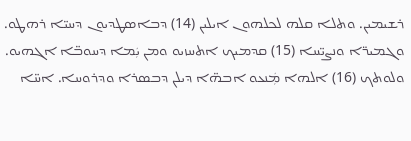ܪܫܝܡܝܢ. ܘܬܠܐ ܩܠܗ ܠܟܠܗܘܢ ܐܝܠܝܢ (14) ܕܒܐܣܛܕܝܘܢ ܕܚܝ̈ܐ ܪܗܛܘ. ܘܓܡܝܪ̈ܐ ܘܢܨܝ̈ܚܐ (15) ܩܕܡܝܟ ܐܬܚܙܝܘ ܘܡܢ ܝܲܡܐ ܕܚܘܒ̈ܐ ܐܓܗܝܘ. ܘܠܘܬܟ (16) ܐܠܗܐ ܡܲܢܥܘ ܐܒܗ̈ܐ ܕܝܠܢ ܕܒܣܪܐ ܘܕܪܘܚܐ. ܐܚ̈ܐ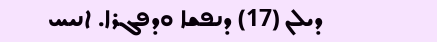ܕܝܠܢ (17) ܕܢܦܫܐ ܘܕܦܓܪܐ. ܐܢܝܚ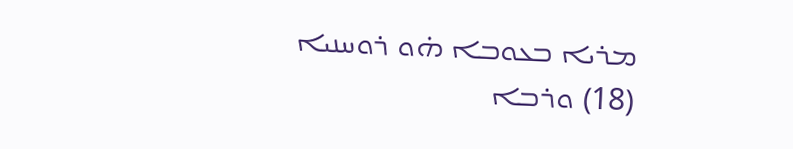ܡܪܝܐ ܒܥܘܒܐ ܗ̇ܘ ܪܘܚܢܝܐ (18) ܘܪܒܐ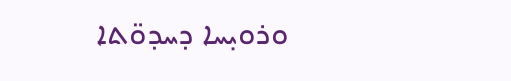ܘܪܘܝ̣ܚܐ ܕܚܕܘ̈ܬܐ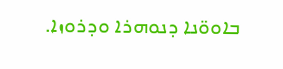ܒܐܘܘ̈ܢܐ ܕܢܘܗܪܐ ܘܕܪܘܙܐ.